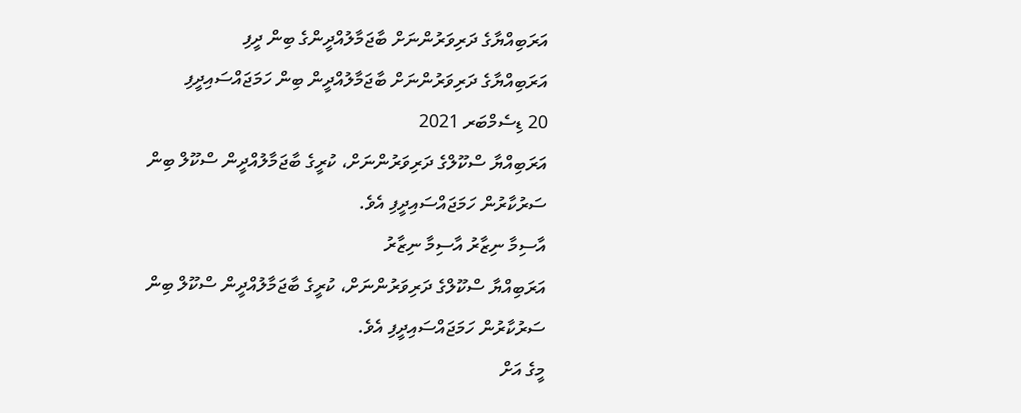އަރަބިއްޔާގެ ދަރިވަރުންނަށް ބާޖަމާލުއްދީންގެ ބިން ދީފި
އަރަބިއްޔާގެ ދަރިވަރުންނަށް ބާޖަމާލުއްދީން ބިން ހަމަޖައްސައިދީފި
20 ޑިސެމްބަރ 2021
އަރަބިއްޔާ ސްކޫލްގެ ދަރިވަރުންނަށް، ކުރީގެ ބާޖަމާލުއްދީން ސްކޫލް ބިން ސަރުކާރުން ހަމަޖައްސައިދީފި އެވެ.
އާސިމާ ނިޒާރު އާސިމާ ނިޒާރު
އަރަބިއްޔާ ސްކޫލްގެ ދަރިވަރުންނަށް، ކުރީގެ ބާޖަމާލުއްދީން ސްކޫލް ބިން ސަރުކާރުން ހަމަޖައްސައިދީފި އެވެ.
މީގެ އަށް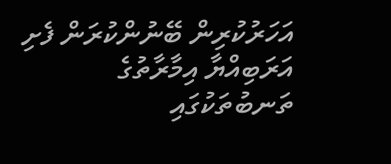އަހަރުކުރިން ބޭނުންކުރަން ފެށި އަރަބިއްޔާ އިމާރާތުގެ ތަނބުތަކުގައި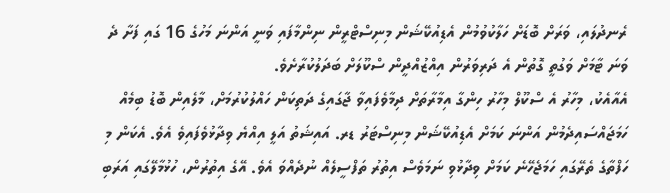ރެނދުލައި، ވަރަށް ބޮޑަށް ހަލާކުވުމުން އެޑިއުކޭޝަން މިނިސްޓްރީން ނިންމާފައި ވަނީ އަންނަ މަހުގެ 16 ގައި ފަށާ ދެ ވަނަ ޓާމަށް ވަގުތީ ގޮތުން އެ ދަރިވަރުން އިއްޒުއްދީން ސްކޫލަށް ބަދަލުކުރާށެވެ.
އެއާއެކު، މިހާރު އެ ސްކޫލް މިހާރު ހިންގާ އިމާރާތަށް ދިމާވެފައިވާ ޖާގައިގެ ދަތިކަން ހައްލުކުރުމަށް، މާލެއިން ބޮޑު ބިމެއް ހަމަޖައްސައިދެމުން އަންނަ ކަމަށް އެޑިއުކޭޝަން މިނިސްޓަރު ޑރ. އައިޝަތު އަލީ އިއްޔެ ވިދާޅުވެފައިވެ އެވެ. އެކަން މި ހަފްތާގެ ތެރޭގައި ހަމަޖެހޭނެ ކަމަށް ވިދާޅުވި ނަމަވެސް އިތުރު ތަފްސީލެއް ނުދެއްވަ އެވެ. އޭގެ އިތުރުން، ހުޅުމާލޭގައި އަރަބި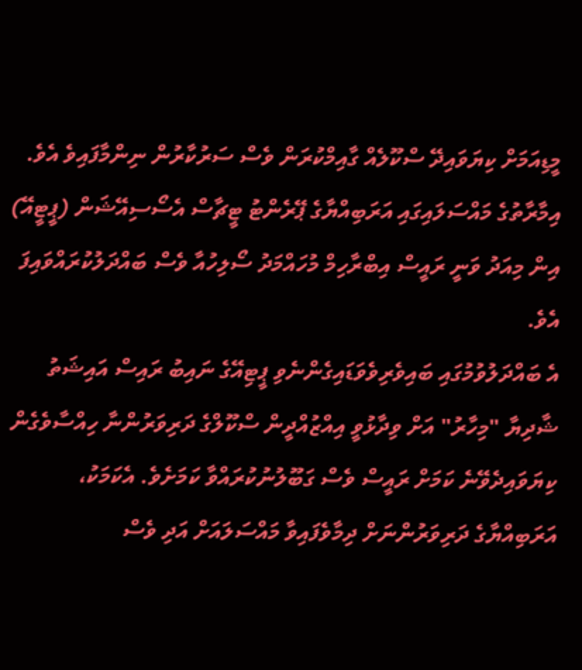މީޑިއަމަށް ކިޔަވައިދޭ ސްކޫލެއް ގާއިމްކުރަން ވެސް ސަރުކާރުން ނިންމާފައިވެ އެވެ.
އިމާރާތުގެ މައްސަލައިގައި އަރަބިއްޔާގެ ޕޭރެންޓު ޓީޗާސް އެސޯސިއޭޝަން (ޕީޓީއޭ) އިން މިއަދު ވަނީ ރައީސް އިބްރާހިމް މުހައްމަދު ސޯލިހުއާ ވެސް ބައްދަލުކުރައްވައިފަ އެވެ.
އެ ބައްދަލުވުމުގައި ބައިވެރިވެވަޑައިގެންނެވި ޕީޓިއޭގެ ނައިބު ރައިސް އައިޝަތު ޝާދިޔާ "މިހާރު" އަށް ވިދާޅުވީ އިއްޒުއްދީން ސްކޫލްގެ ދަރިވަރުންނާ ހިއްސާވެގެން ކިޔަވައިދެވޭނެ ކަމަށް ރައީސް ވެސް ގަބޫލުނުކުރައްވާ ކަމަށެވެ. އެކަމަކު، އަރަބިއްޔާގެ ދަރިވަރުންނަށް ދިމާވެފައިވާ މައްސަލައަށް އަދި ވެސް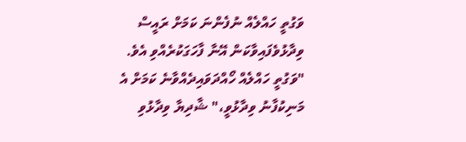ވަގުތީ ހައްލެއް ނުފެންނަ ކަމަށް ރައީސް ވިދާޅުވެފައިވާކަން އޭނާ ފާހަގަކުރެއްވި އެވެ.
"ވަގުތީ ހައްލެއް ހޯއްދަވައިދެއްވާނެ ކަމަށް އެ މަނިކުފާނު ވިދާޅުވީ،" ޝާދިޔާ ވިދާޅުވި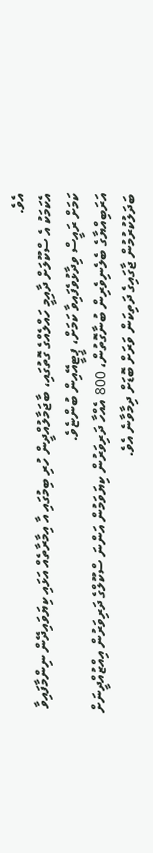އެވެ.
އެކަމަކު އެ ސްކޫލަށް ދާއިމީ ހައްލެއްގެ ގޮތުގައި، ބާޖަމާލުއްދީން ހުރި ބިމުގައި އާ އިމާރާތެއް އަޅައި ކިޔަވައިދޭން ނިންމާފައިވާ ކަމަށް ރައީސް ވިދާޅުވެފައިވާ ކަމަށް، ޕީޓީއޭއިން ބުންޏެވެ.
އަރަބިއްޔާގެ ބެލެނިވެރިން ބުނާގޮތުން، 800 އެއްހާ ދަރިވަރުން ކިޔަވަމުން އަންނަ ސްކޫލްގެ ދަރިވަރުން އިއްޒުއްދީނަށް ބަދަލުކުރުމުން ޖާގައިގެ ދަތިކަން ވަރަށް ބޮޑަށް ދިމާވާނެ އެވެ.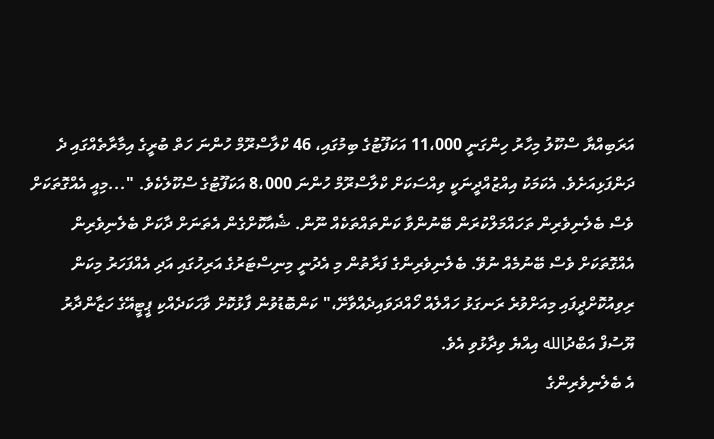އަރަބިއްޔާ ސްކޫލު މިހާރު ހިންގަނީ 11،000 އަކަފޫޓުގެ ބިމުގައި، 46 ކްލާސްރޫމް ހުންނަ ހަތް ބުރީގެ އިމާރާތެއްގައި ދެ ދަންފަޅިއަށެވެ. އެކަމަކު އިއްޒުއްދީނަކީ ވިއްސަކަށް ކްލާސްރޫމް ހުންނަ 8،000 އަކަފޫޓުގެ ސްކޫލެކެވެ. "...މިއީ އެއްގޮތަކަށް ވެސް ބެލެނިވެރިން ތަހައްމަލްކުރަން ބޭނުންވާ ކަންތައްތަކެއް ނޫން. ޝެއާކޮށްގެން އެތަނަށް ދާކަށް ބެލެނިވެރިން އެއްގޮތަކަށް ވެސް ބޭނުމެއް ނުވޭ. ބެލެނިވެރިންގެ ފަރާތުން މި އެދުނީ މިނިސްޓަރުގެ އަރިހުގައި އަދި އެއްފަހަރު މިކަން ރިވިއުކޮށްދީފައި މިއަށްވުރެ ރަނގަޅު ހައްލެއް ހޯއްދަވައިދެއްވާށޭ،" ކަންބޮޑުވުން ފާޅުކޮށް ވާހަކަދެއްކި ޕީޓީއޭގެ ހަޒާންދާރު ޔޫސުފް އަބްދުالله އިއްޔެ ވިދާޅުވި އެވެ.
އެ ބެލެނިވެރިންގެ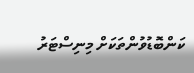ކަންބޮޑުވުންތަކަށް މިނިސްޓަރު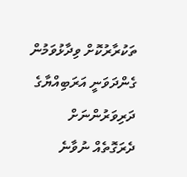ތަކުރާރުކޮށް ވިދާޅުވަމުން ގެންދަވަނީ އަރަބިއްޔާގެ ދަރިވަރުންނަށް ދެރަގޮތެއް ނުވާނެ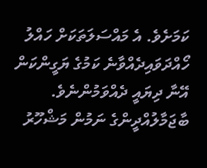ކަމަށެވެ. އެ މައްސަލަތަކަށް ހައްލު ހޯއްދަވައިދެއްވާނެ ކަމުގެ ޔަގީންކަން އޭނާ ދިޔައީ ދެއްވަމުންނެވެ.
ބާޖަމާލުއްދީންގެ ނަމުން މަޝްހޫރު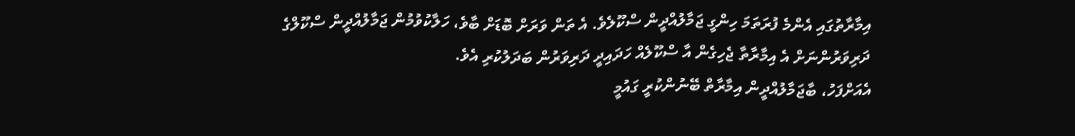އިމާރާތުގައި އެންމެ ފުރަތަމަ ހިންގީ ޖަމާލުއްދީން ސްކޫލެވެ. އެ ތަން ވަރަށް ބޮޑަށް ބާވެ، ހަލާކުވުމުން ޖަމާލުއްދީން ސްކޫލްގެ ދަރިވަރުންނަށް އެ އިމާރާތާ ޖެހިގެން އާ ސްކޫލެއް ހަދައިދީ ދަރިވަރުން ބަދަލުކުރި އެވެ.
އެއަށްފަހު، ބާޖަމާލުއްދީން އިމާރާތް ބޭނުންކުރީ ގައުމީ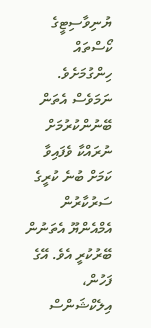ޔުނިވާސިޓީގެ ކޯސްތައް ހިންގުމަށެވެ. ނަމަވެސް އެތަން ބޭނުންކުރުމަށް ނުރައްކާ ވެފައިވާ ކަމަށް ބުނެ ކުރީގެ ސަރުކާރުން އެމްއެންޔޫ އެތަނުން ބޭރުކުރީ އެވެ. އޭގެ ފަހުން، އިލެކްޝަންސް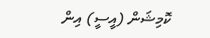ކޮމިޝަން (އީސީ) އިން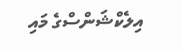އިލެކްޝަންސްގެ މައި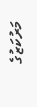މަރުކަޒުގެ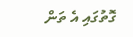ގޮތުގައި އެ ތަން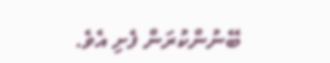ބޭނުންކުރަން ފެށި އެވެ.